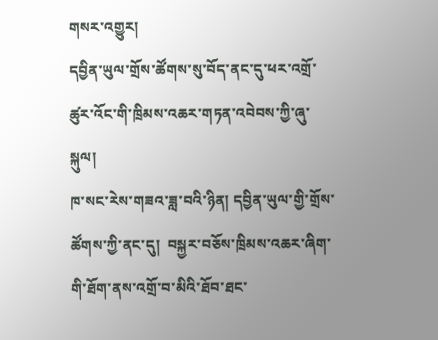གསར་འགྱུར།
དབྱིན་ཡུལ་གྲོས་ཚོགས་སུ་བོད་ནང་དུ་ཕར་འགྲོ་ཚུར་འོང་གི་ཁྲིམས་འཆར་གཏན་འབེབས་ཀྱི་ཞུ་སྐུལ།
ཁ་སང་རེས་གཟའ་ཟླ་བའི་ཉིན། དབྱིན་ཡུལ་གྱི་གྲོས་ཚོགས་ཀྱི་ནང་དུ།  བསྐྱར་བཅོས་ཁྲིམས་འཆར་ཞིག་གི་ཐོག་ནས་འགྲོ་བ་མིའི་ཐོབ་ཐང་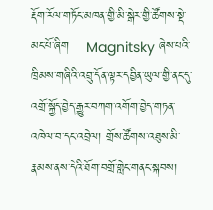རྡོག་རོལ་གཏོང་མཁན་གྱི་མི་སྒེར་གྱི་ཚོགས་སྡེ་མང་པོ་ཞིག    Magnitsky ཞེས་པའི་ཁྲིམས་གཞིའི་འབྲུ་དོན་ལྟར་དབྱིན་ཡུལ་གྱི་ནང་དུ་འགྲོ་སྐྱོད་བྱེད་རྒྱུར་བཀག་འགོག་བྱེད་གཏན་འཁེལ་བ་དང་འབྲེལ། གྲོས་ཚོགས་འཐུས་མི་རྣམས་ནས་དེའི་ཐོག་བགྲོ་གླེང་གནང་སྐབས།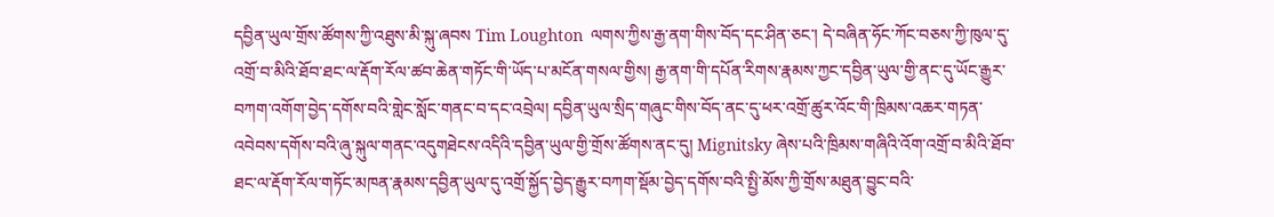དབྱིན་ཡུལ་གྲོས་ཚོགས་ཀྱི་འཐུས་མི་སྐུ་ཞབས Tim Loughton  ལགས་ཀྱིས་རྒྱ་ནག་གིས་བོད་དང་ཤིན་ཅང་། དེ་བཞིན་ཧོང་ཀོང་བཅས་ཀྱི་ཁུལ་དུ་འགྲོ་བ་མིའི་ཐོབ་ཐང་ལ་རྡོག་རོལ་ཚབ་ཆེན་གཏོང་གི་ཡོད་པ་མངོན་གསལ་གྱིས། རྒྱ་ནག་གི་དཔོན་རིགས་རྣམས་ཀྱང་དབྱིན་ཡུལ་གྱི་ནང་དུ་ཡོང་རྒྱུར་བཀག་འགོག་བྱེད་དགོས་བའི་གླེང་སློང་གནང་བ་དང་འབྲེལ། དབྱིན་ཡུལ་སྲིད་གཞུང་གིས་བོད་ནང་དུ་ཕར་འགྲོ་ཚུར་འོང་གི་ཁྲིམས་འཆར་གཏན་འབེབས་དགོས་བའི་ཞུ་སྐུལ་གནང་འདུགཐེངས་འདིའི་དབྱིན་ཡུལ་གྱི་གྲོས་ཚོགས་ནང་དུ། Mignitsky ཞེས་པའི་ཁྲིམས་གཞིའི་འོག་འགྲོ་བ་མིའི་ཐོབ་ཐང་ལ་རྡོག་རོལ་གཏོང་མཁན་རྣམས་དབྱིན་ཡུལ་དུ་འགྲོ་སྐྱོད་བྱེད་རྒྱུར་བཀག་སྡོམ་བྱེད་དགོས་བའི་སྤྱི་མོས་ཀྱི་གྲོས་མཐུན་བྱུང་བའི་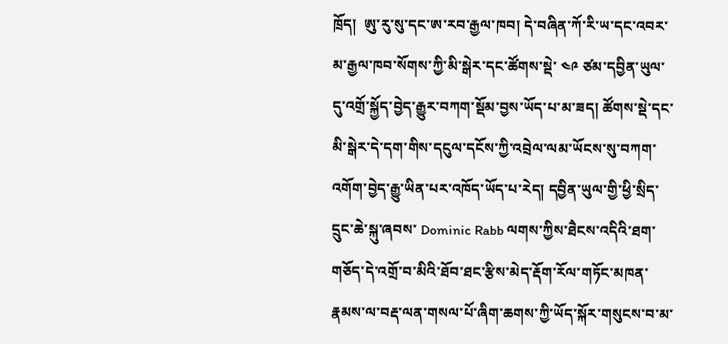ཁྲོད།  ཨུ་རུ་སུ་དང་ཨ་རབ་རྒྱལ་ཁབ། དེ་བཞིན་ཀོ་རི་ཡ་དང་འབར་མ་རྒྱལ་ཁབ་སོགས་ཀྱི་མི་སྒེར་དང་ཚོགས་སྡེ་ ༤༩ ཙམ་དབྱིན་ཡུལ་དུ་འགྲོ་སྐྱོད་བྱེད་རྒྱུར་བཀག་སྡོམ་བྱས་ཡོད་པ་མ་ཟད། ཚོགས་སྡེ་དང་མི་སྒེར་དེ་དག་གིས་དངུལ་དངོས་ཀྱི་འབྲེལ་ལམ་ཡོངས་སུ་བཀག་འགོག་བྱེད་རྒྱུ་ཡིན་པར་འཁོད་ཡོད་པ་རེད། དབྱིན་ཡུལ་གྱི་ཕྱི་སྲིད་དྲུང་ཆེ་སྐུ་ཞབས་ Dominic Rabb ལགས་ཀྱིས་ཐཻངས་འདིའི་ཐག་གཅོད་དེ་འགྲོ་བ་མིའི་ཐོབ་ཐང་རྩིས་མེད་རྡོག་རོལ་གཏོང་མཁན་རྣམས་ལ་བརྡ་ལན་གསལ་པོ་ཞིག་ཆགས་ཀྱི་ཡོད་སྐོར་གསུངས་བ་མ་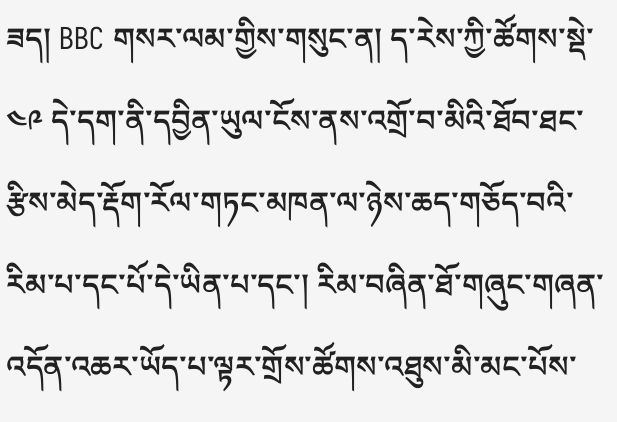ཟད། BBC གསར་ལམ་གྱིས་གསུང་ན། ད་རེས་ཀྱི་ཚོགས་སྡེ་ ༤༩ དེ་དག་ནི་དབྱིན་ཡུལ་ངོས་ནས་འགྲོ་བ་མིའི་ཐོབ་ཐང་རྩིས་མེད་རྡོག་རོལ་གཏང་མཁན་ལ་ཉེས་ཆད་གཅོད་བའི་རིམ་པ་དང་པོ་དེ་ཡིན་པ་དང་། རིམ་བཞིན་ཐོ་གཞུང་གཞན་འདོན་འཆར་ཡོད་པ་ལྟར་གྲོས་ཚོགས་འཐུས་མི་མང་པོས་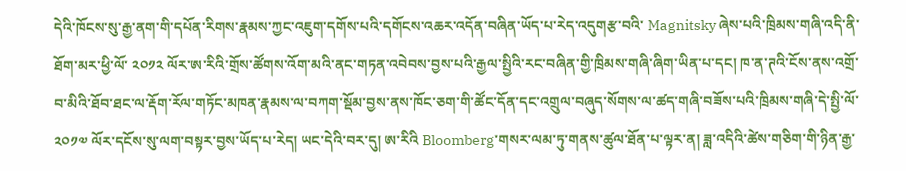དེའི་ཁོངས་སུ་རྒྱ་ནག་གི་དཔོན་རིགས་རྣམས་ཀྱང་འཇུག་དགོས་པའི་དགོངས་འཆར་འདོན་བཞིན་ཡོད་པ་རེད་འདུགརྩ་བའི་ Magnitsky ཞེས་པའི་ཁྲིམས་གཞི་འདི་ནི་ཐོག་མར་ཕྱི་ལོ་ ༢༠༡༢ ལོར་ཨ་རིའི་གྲོས་ཚོགས་འོག་མའི་ནང་གཏན་འབེབས་བྱས་པའི་རྒྱལ་སྤྱིའི་རང་བཞིན་གྱི་ཁྲིམས་གཞི་ཞིག་ཡིན་པ་དང། ཁ་ན་ཊའི་ངོས་ནས་འགྲོ་བ་མིའི་ཐོབ་ཐང་ལ་རྡོག་རོལ་གཏོང་མཁན་རྣམས་ལ་བཀག་སྡོམ་བྱས་ནས་ཁོང་ཅག་གི་ཚོང་དོན་དང་འགྲུལ་བཞུད་སོགས་ལ་ཚད་གཞི་བཟོས་པའི་ཁྲིམས་གཞི་དེ་སྤྱི་ལོ་ ༢༠༡༧ ལོར་དངོས་སུ་ལག་བསྟར་བྱས་ཡོད་པ་རེད། ཡང་དེའི་བར་དུ། ཨ་རིའི Bloomberg་གསར་ལམ་ཏུ་གནས་ཚུལ་ཐོན་པ་ལྟར་ན། ཟླ་འདིའི་ཚེས་གཅིག་གི་ཉིན་རྒྱ་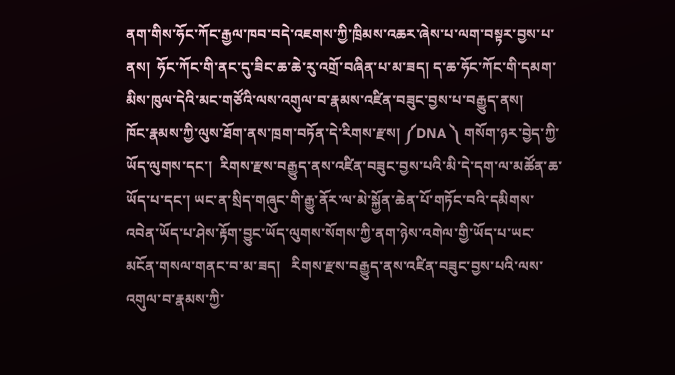ནག་གིས་ཧོང་ཀོང་རྒྱལ་ཁབ་བདེ་འཇགས་ཀྱི་ཁྲིམས་འཆར་ཞེས་པ་ལག་བསྟར་བྱས་པ་ནས།  ཧོང་ཀོང་གི་ནང་དུ་ཟིང་ཆ་ཆེ་རུ་འགྲོ་བཞིན་པ་མ་ཟད། ད་ཆ་ཧོང་ཀོང་གི་དམག་མིས་ཁུལ་དེའི་མང་གཙོའི་ལས་འགུལ་བ་རྣམས་འཛིན་བཟུང་བྱས་པ་བརྒྱུད་ནས།     ཁོང་རྣམས་ཀྱི་ལུས་ཐོག་ནས་ཁྲག་བཏོན་དེ་རིགས་རྫས། ༼DNA ༽ གསོག་ཉར་བྱེད་ཀྱི་ཡོད་ལུགས་དང་།  རིགས་རྫས་བརྒྱུད་ནས་འཛིན་བཟུང་བྱས་པའི་མི་དེ་དག་ལ་མཚོན་ཆ་ཡོད་པ་དང་། ཡང་ན་སྲིད་གཞུང་གི་རྒྱུ་ནོར་ལ་མེ་སྐྱོན་ཆེན་པོ་གཏོང་བའི་དམིགས་འབེན་ཡོད་པ་ཤེས་རྟོག་བྱུང་ཡོད་ལུགས་སོགས་ཀྱི་ནག་ཉེས་འགེལ་གྱི་ཡོད་པ་ཡང་མངོན་གསལ་གནང་བ་མ་ཟད།   རིགས་རྫས་བརྒྱུད་ནས་འཛིན་བཟུང་བྱས་པའི་ལས་འགུལ་བ་རྣམས་ཀྱི་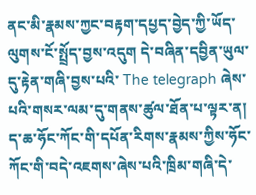ནང་མི་རྣམས་ཀྱང་བརྟག་དཔྱད་བྱེད་ཀྱི་ཡོད་ལུགས་ངོ་སྤྲོད་བྱས་འདུག དེ་བཞིན་དབྱིན་ཡུལ་དུ་རྟེན་གཞི་བྱས་པའི་ The telegraph ཞེས་པའི་གསར་ལམ་དུ་གནས་ཚུལ་ཐོན་པ་ལྟར་ན། ད་ཆ་ཧོང་ཀོང་གི་དཔོན་རིགས་རྣམས་ཀྱིས་ཧོང་ཀོང་གི་བདེ་འཇགས་ཞེས་པའི་ཁྲིམ་གཞི་དེ་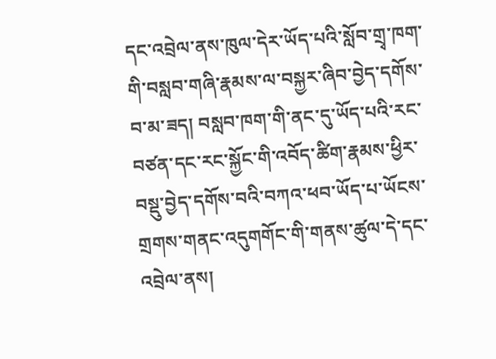དང་འབྲེལ་ནས་ཁུལ་དེར་ཡོད་པའི་སློབ་གྲྭ་ཁག་གི་བསླབ་གཞི་རྣམས་ལ་བསྐྱར་ཞིབ་བྱེད་དགོས་བ་མ་ཟད། བསླབ་ཁག་གི་ནང་དུ་ཡོད་པའི་རང་བཙན་དང་རང་སྐྱོང་གི་འབོད་ཚིག་རྣམས་ཕྱིར་བསྡུ་བྱེད་དགོས་བའི་བཀའ་ཕབ་ཡོད་པ་ཡོངས་གྲགས་གནང་འདུགགོང་གི་གནས་ཚུལ་དེ་དང་འབྲེལ་ནས།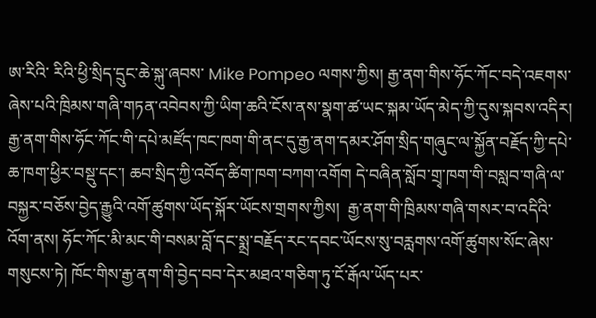ཨ་རིའི་ རིའི་ཕྱི་སྲིད་དྲུང་ཆེ་སྐུ་ཞབས་ Mike Pompeo ལགས་ཀྱིས། རྒྱ་ནག་གིས་ཧོང་ཀོང་བདེ་འཇགས་ཞེས་པའི་ཁྲིམས་གཞི་གཏན་འབེབས་ཀྱི་ཡིག་ཆའི་ངོས་ནས་སྣག་ཚ་ཡང་སྐམ་ཡོད་མེད་ཀྱི་དུས་སྐབས་འདིར། རྒྱ་ནག་གིས་ཧོང་ཀོང་གི་དཔེ་མཛོད་ཁང་ཁག་གི་ནང་དུ་རྒྱ་ནག་དམར་ཤོག་སྲིད་གཞུང་ལ་སྐྱོན་བརྗོད་ཀྱི་དཔེ་ཆ་ཁག་ཕྱིར་བསྡུ་དང་། ཆབ་སྲིད་ཀྱི་འབོད་ཚིག་ཁག་བཀག་འགོག དེ་བཞིན་སློབ་གྲྭ་ཁག་གི་བསླབ་གཞི་ལ་བསྐྱར་བཅོས་བྱེད་རྒྱུའི་འགོ་ཚུགས་ཡོད་སྐོར་ཡོངས་གྲགས་ཀྱིས།  རྒྱ་ནག་གི་ཁྲིམས་གཞི་གསར་བ་འདིའི་འོག་ནས། ཧོང་ཀོང་མི་མང་གི་བསམ་བློ་དང་སྨྲ་བརྗོད་རང་དབང་ཡོངས་སུ་བརླགས་འགོ་ཚུགས་སོང་ཞེས་གསུངས་ཏེ། ཁོང་གིས་རྒྱ་ནག་གི་བྱེད་བབ་དེར་མཐའ་གཅིག་ཏུ་ངོ་རྒོལ་ཡོད་པར་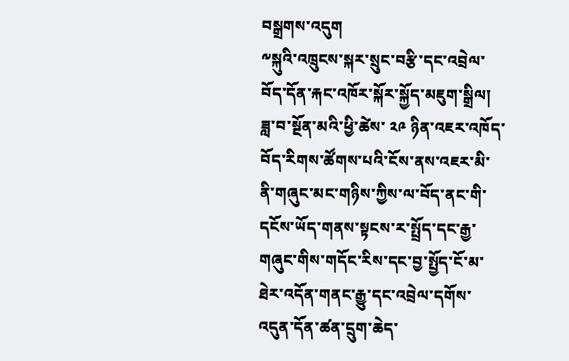བསྒྲགས་འདུག
༸སྐུའི་འཁྲུངས་སྐར་སྲུང་བརྩི་དང་འབྲེལ་བོད་དོན་རྐང་འཁོར་སྐོར་སྐྱོད་མཇུག་སྒྲིལ།
ཟླ་བ་སྔོན་མའི་ཕྱི་ཚེས་ ༢༩ ཉིན་འཇར་འཁོད་བོད་རིགས་ཚོགས་པའི་ངོས་ནས་འཇར་མི་ནི་གཞུང་མང་གཉིས་ཀྱིས་ལ་བོད་ནང་གི་དངོས་ཡོད་གནས་སྟངས་ར་སྤྲོད་དང་རྒྱ་གཞུང་གིས་གདོང་རིས་དང་བྱ་སྤྱོད་ངོ་མ་ཐེར་འདོན་གནང་རྒྱུ་དང་འབྲེལ་དགོས་འདུན་དོན་ཚན་དྲུག་ཆེད་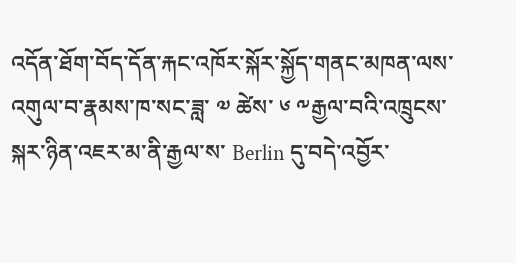འདོན་ཐོག་བོད་དོན་རྐང་འཁོར་སྐོར་སྐྱོད་གནང་མཁན་ལས་འགུལ་བ་རྣམས་ཁ་སང་ཟླ་ ༧ ཚེས་ ༦ ༸རྒྱལ་བའི་འཁྲུངས་སྐར་ཉིན་འཇར་མ་ནི་རྒྱལ་ས་ Berlin དུ་བདེ་འབྱོར་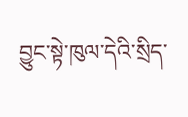བྱུང་སྟེ་ཁུལ་དེའི་སྲིད་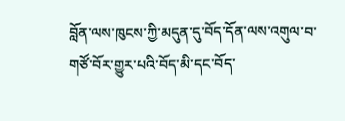བློན་ལས་ཁུངས་ཀྱི་མདུན་དུ་བོད་དོན་ལས་འགུལ་བ་གཙོ་བོར་གྱུར་པའི་བོད་མི་དང་བོད་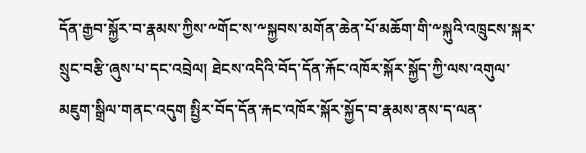དོན་རྒྱབ་སྐྱོར་བ་རྣམས་ཀྱིས་༸གོང་ས་༸སྐྱབས་མགོན་ཆེན་པོ་མཆོག་གི་༸སྐུའི་འཁྲུངས་སྐར་སྲུང་བརྩི་ཞུས་པ་དང་འབྲེལ། ཐེངས་འདིའི་བོད་དོན་རྐོང་འཁོར་སྐོར་སྐྱོད་ཀྱི་ལས་འགུལ་མཇུག་སྒྲིལ་གནང་འདུག སྤྱིར་བོད་དོན་རྐང་འཁོར་སྐོར་སྐྱོད་བ་རྣམས་ནས་ད་ལན་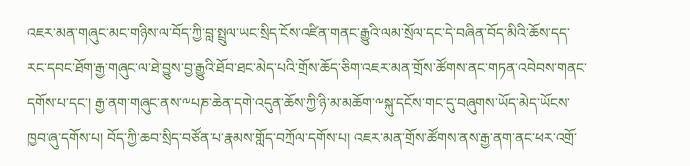འཇར་མན་གཞུང་མང་གཉིས་ལ་བོད་ཀྱི་བླ་སྤྲུལ་ཡང་སྲིད་ངོས་འཛིན་གནང་རྒྱུའི་ལམ་སྲོལ་དང་དེ་བཞིན་བོད་མིའི་ཆོས་དད་རང་དབང་ཐོག་རྒྱ་གཞུང་ལ་ཐེ་བྱུས་བྱ་རྒྱུའི་ཐོབ་ཐང་མེད་པའི་གྲོས་ཆོད་ཅིག་འཇར་མན་གྲོས་ཚོགས་ནང་གཏན་འབེབས་གནང་དགོས་པ་དང་། རྒྱ་ནག་གཞུང་ནས་༸པཎ་ཆེན་དགེ་འདུན་ཆོས་ཀྱི་ཉི་མ་མཆོག་༸སྐུ་དངོས་གང་དུ་བཞུགས་ཡོད་མེད་ཡོངས་ཁྱབ་ཞུ་དགོས་པ། བོད་ཀྱི་ཆབ་སྲིད་བཙོན་པ་རྣམས་གློད་བཀྲོལ་དགོས་པ། འཇར་མན་གྲོས་ཚོགས་ནས་རྒྱ་ནག་ནང་ཕར་འགྲོ་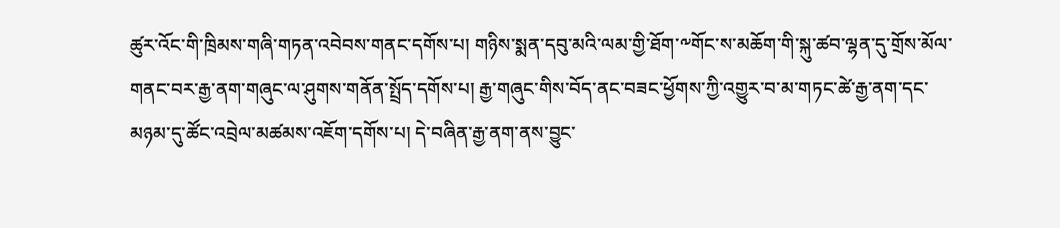ཚུར་འོང་གི་ཁྲིམས་གཞི་གཏན་འབེབས་གནང་དགོས་པ། གཉིས་སྨན་དབུ་མའི་ལམ་གྱི་ཐོག་༸གོང་ས་མཆོག་གི་སྐུ་ཚབ་ལྷན་དུ་གྲོས་མོལ་གནང་བར་རྒྱ་ནག་གཞུང་ལ་ཤུགས་གནོན་སྤྲོད་དགོས་པ། རྒྱ་གཞུང་གིས་བོད་ནང་བཟང་ཕྱོགས་ཀྱི་འགྱུར་བ་མ་གཏང་ཚེ་རྒྱ་ནག་དང་མཉམ་དུ་ཚོང་འབྲེལ་མཚམས་འཇོག་དགོས་པ། དེ་བཞིན་རྒྱ་ནག་ནས་བྱུང་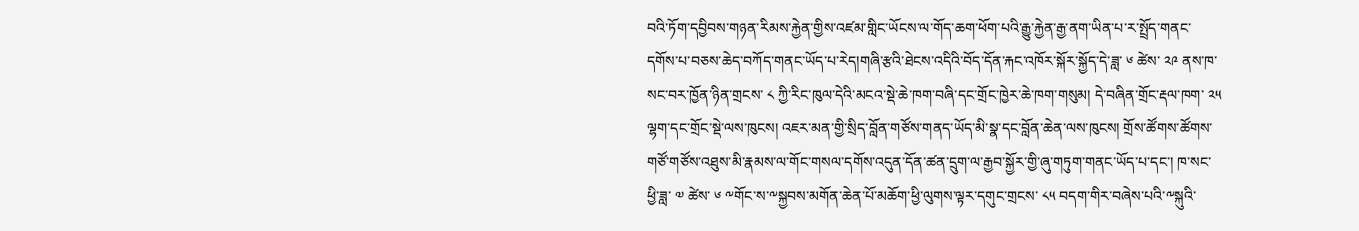བའི་ཏོག་དབྱིབས་གཉན་རིམས་རྐྱེན་གྱིས་འཛམ་གླིང་ཡོངས་ལ་གོད་ཆག་ཕོག་པའི་རྒྱུ་རྐྱེན་རྒྱ་ནག་ཡིན་པ་ར་སྤྲོད་གནང་དགོས་པ་བཅས་ཆེད་བཀོད་གནང་ཡོད་པ་རེད།གཞི་རྩའི་ཐེངས་འདིའི་བོད་དོན་རྐང་འཁོར་སྐོར་སྐྱོད་དེ་ཟླ་ ༦ ཚེས་ ༢༩ ནས་ཁ་སང་བར་ཁྱོན་ཉིན་གྲངས་ ༨ ཀྱི་རིང་ཁུལ་དེའི་མངའ་སྡེ་ཆེ་ཁག་བཞི་དང་གྲོང་ཁྱེར་ཆེ་ཁག་གསུམ། དེ་བཞིན་གྲོང་རྡལ་ཁག་ ༢༥ ལྷག་དང་གྲོང་སྡེ་ལས་ཁུངས། འཇར་མན་གྱི་སྲིད་བློན་གཙོས་གནད་ཡོད་མི་སྣ་དང་བློན་ཆེན་ལས་ཁུངས། གྲོས་ཚོགས་ཚོགས་གཙོ་གཙོས་འཐུས་མི་རྣམས་ལ་གོང་གསལ་དགོས་འདུན་དོན་ཚན་དྲུག་ལ་རྒྱབ་སྐྱོར་གྱི་ཞུ་གཏུག་གནང་ཡོད་པ་དང་། ཁ་སང་ཕྱི་ཟླ་ ༧ ཚེས་ ༦ ༸གོང་ས་༸སྐྱབས་མགོན་ཆེན་པོ་མཆོག་ཕྱི་ལུགས་ལྟར་དགུང་གྲངས་ ༨༥ བདག་གིར་བཞེས་པའི་༸སྐུའི་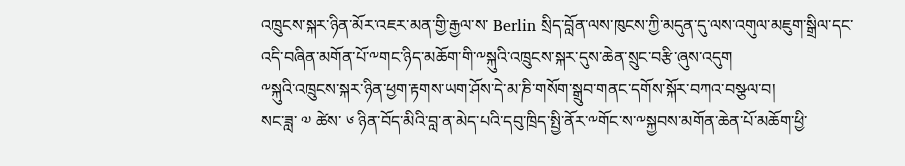འཁྲུངས་སྐར་ཉིན་མོར་འཇར་མན་གྱི་རྒྱལ་ས་ Berlin སྲིད་བློན་ལས་ཁུངས་ཀྱི་མདུན་དུ་ལས་འགུལ་མཇུག་སྒྲིལ་དང་འདི་བཞིན་མགོན་པོ་༸གང་ཉིད་མཆོག་གི་༸སྐུའི་འཁྲུངས་སྐར་དུས་ཆེན་སྲུང་བརྩི་ཞུས་འདུག
༸སྐུའི་འཁྲུངས་སྐར་ཉིན་ཕྱག་རྟགས་ཡག་ཤོས་དེ་མ་ཎི་གསོག་སྒྲུབ་གནང་དགོས་སྐོར་བཀའ་བསྩལ་བ།
སང་ཟླ་ ༧ ཚེས་ ༦ ཉིན་བོད་མིའི་བླ་ན་མེད་པའི་དབུ་ཁྲིད་སྤྱི་ནོར་༸གོང་ས་༸སྐྱབས་མགོན་ཆེན་པོ་མཆོག་ཕྱི་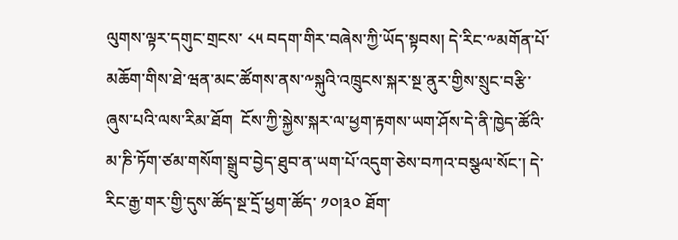ལུགས་ལྟར་དགུང་གྲངས་ ༨༥ བདག་གིར་བཞེས་ཀྱི་ཡོད་སྟབས། དེ་རིང་༸མགོན་པོ་མཆོག་གིས་ཐེ་ཝན་མང་ཚོགས་ནས་༸སྐུའི་འཁྲུངས་སྐར་སྔ་ནུར་གྱིས་སྲུང་བརྩི་ཞུས་པའི་ལས་རིམ་ཐོག  ངོས་ཀྱི་སྐྱེས་སྐར་ལ་ཕྱག་རྟགས་ཡག་ཤོས་དེ་ནི་ཁྱེད་ཚོའི་མ་ཎི་ཏོག་ཙམ་གསོག་སྒྲུབ་བྱེད་ཐུབ་ན་ཡག་པོ་འདུག་ཅེས་བཀའ་བསྩལ་སོང་། དེ་རིང་རྒྱ་གར་གྱི་དུས་ཚོད་སྔ་དྲོ་ཕྱག་ཚོད་ ༡༠།༣༠ ཐོག་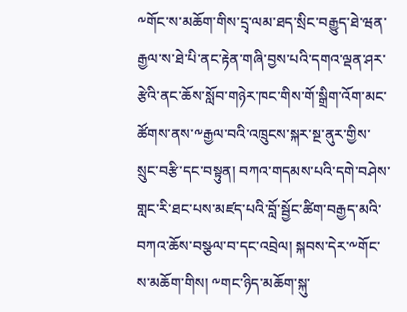༸གོང་ས་མཆོག་གིས་དྲྭ་ལམ་ཐད་སྲིང་བརྒྱུད་ཐེ་ཝན་རྒྱལ་ས་ཐེ་པི་ནང་རྟེན་གཞི་བྱས་པའི་དགའ་ལྡན་ཤར་རྩེའི་ནང་ཆོས་སློབ་གཉེར་ཁང་གིས་གོ་སྒྲིག་འོག་མང་ཚོགས་ནས་༸རྒྱལ་བའི་འཁྲུངས་སྐར་སྔ་ནུར་གྱིས་སྲུང་བརྩི་དང་བསྟུན། བཀའ་གདམས་པའི་དགེ་བཤེས་གླང་རི་ཐང་པས་མཛད་པའི་བློ་སྦྱོང་ཚིག་བརྒྱད་མའི་བཀའ་ཆོས་བསྩལ་བ་དང་འབྲེལ། སྐབས་དེར་༸གོང་ས་མཆོག་གིས། ༸གང་ཉིད་མཆོག་སྐུ་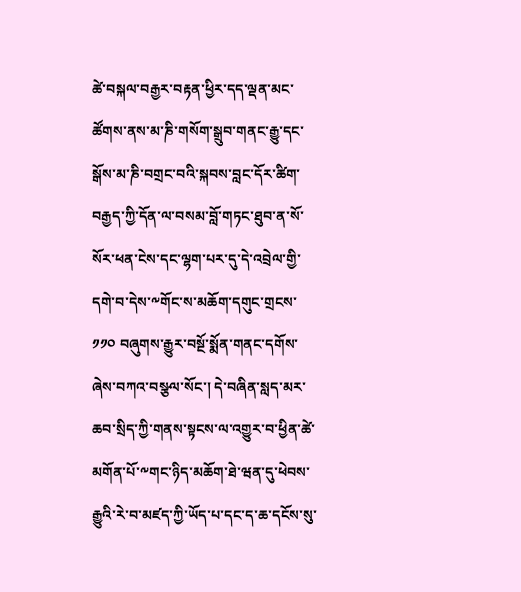ཚེ་བསྐལ་བརྒྱར་བརྟན་ཕྱིར་དད་ལྡན་མང་ཚོགས་ནས་མ་ཎི་གསོག་སྒྲུབ་གནང་རྒྱུ་དང་སྒོས་མ་ཎི་བགྲང་བའི་སྐབས་བླང་དོར་ཚིག་བརྒྱད་ཀྱི་དོན་ལ་བསམ་བློ་གཏང་ཐུབ་ན་སོ་སོར་ཕན་ངེས་དང་ལྷག་པར་དུ་དེ་འབྲེལ་གྱི་དགེ་བ་དེས་༸གོང་ས་མཆོག་དགུང་གྲངས་ ༡༡༠ བཞུགས་རྒྱུར་བསྔོ་སྨོན་གནང་དགོས་ཞེས་བཀའ་བསྩལ་སོང་། དེ་བཞིན་སླད་མར་ཆབ་སྲིད་ཀྱི་གནས་སྟངས་ལ་འགྱུར་བ་ཕྱིན་ཚེ་མགོན་པོ་༸གང་ཉིད་མཆོག་ཐེ་ཝན་དུ་ཕེབས་རྒྱུའི་རེ་བ་མཛད་ཀྱི་ཡོད་པ་དང་ད་ཆ་དངོས་སུ་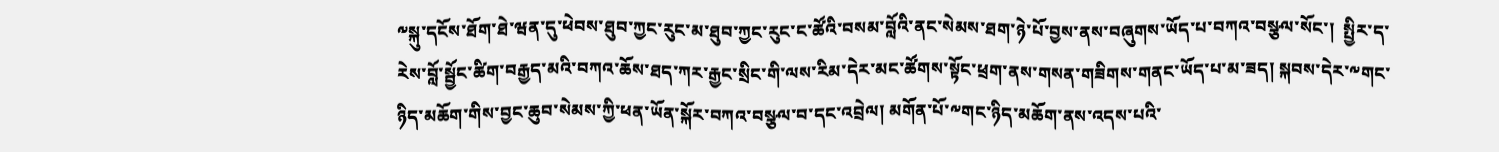༸སྐུ་དངོས་ཐོག་ཐེ་ཝན་དུ་ཕེབས་ཐུབ་ཀྱང་རུང་མ་ཐུབ་ཀྱང་རུང་ང་ཚོའི་བསམ་བློའི་ནང་སེམས་ཐག་ཉེ་པོ་བྱས་ནས་བཞུགས་ཡོད་པ་བཀའ་བསྩལ་སོང་།  སྤྱིར་ད་རེས་བློ་སྦྱོང་ཚིག་བརྒྱད་མའི་བཀའ་ཆོས་ཐད་ཀར་རྒྱང་སྲིང་གི་ལས་རིམ་དེར་མང་ཚོགས་སྟོང་ཕྲག་ནས་གསན་གཟིགས་གནང་ཡོད་པ་མ་ཟད། སྐབས་དེར་༸གང་ཉིད་མཆོག་གིས་བྱང་ཆུབ་སེམས་ཀྱི་ཕན་ཡོན་སྐོར་བཀའ་བསྩལ་བ་དང་འབྲེལ། མགོན་པོ་༸གང་ཉིད་མཆོག་ནས་འདས་པའི་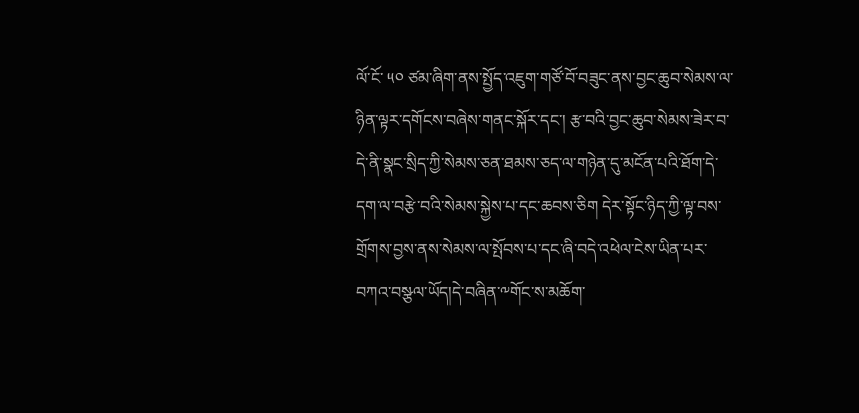ལོ་ངོ་ ༥༠ ཙམ་ཞིག་ནས་སྤྱོད་འཇུག་གཙོ་བོ་བཟུང་ནས་བྱང་ཆུབ་སེམས་ལ་ཉིན་ལྟར་དགོངས་བཞེས་གནང་སྐོར་དང་། རྩ་བའི་བྱང་ཆུབ་སེམས་ཟེར་བ་དེ་ནི་སྣང་སྲིད་ཀྱི་སེམས་ཅན་ཐམས་ཅད་ལ་གཉེན་དུ་མངོན་པའི་ཐོག་དེ་དག་ལ་བརྩེ་བའི་སེམས་སྐྱེས་པ་དང་ཆབས་ཅིག དེར་སྟོང་ཉིད་ཀྱི་ལྟ་བས་གྲོགས་བྱས་ནས་སེམས་ལ་སྤོབས་པ་དང་ཞི་བདེ་འཕེལ་ངེས་ཡིན་པར་བཀའ་བསྩལ་ཡོད།དེ་བཞིན་༸གོང་ས་མཆོག་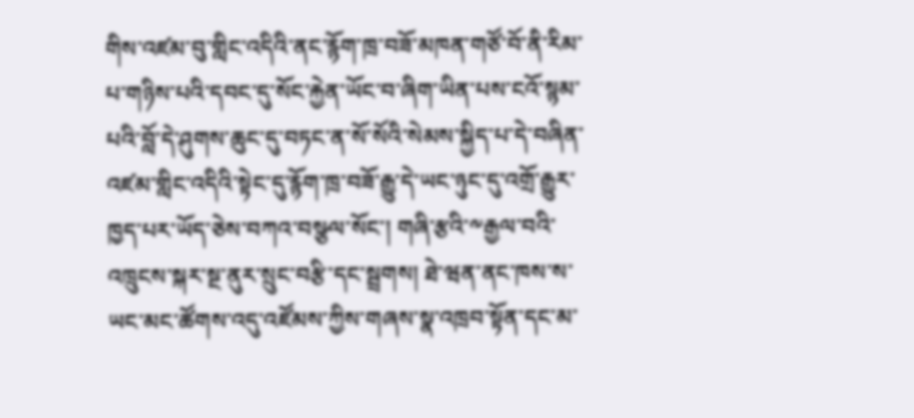གིས་འཛམ་བུ་གླིང་འདིའི་ནང་རྙོག་ཁྲ་བཟོ་མཁན་གཙོ་བོ་ནི་རིམ་པ་གཉིས་པའི་དབང་དུ་སོང་རྐྱེན་ཡོང་བ་ཞིག་ཡིན་པས་ངའོ་སྙམ་པའི་བློ་དེ་ཤུགས་ཆུང་དུ་བཏང་ན་སོ་སོའི་སེམས་སྐྱིད་པ་དེ་བཞིན་འཛམ་གླིང་འདིའི་སྟེང་དུ་རྙོག་ཁྲ་བཟོ་རྒྱུ་དེ་ཡང་ཉུང་དུ་འགྲོ་རྒྱུར་ཁྱད་པར་ཡོད་ཅེས་བཀའ་བསྩལ་སོང་། གཞི་རྩའི་༸རྒྱལ་བའི་འཁྲུངས་སྐར་སྔ་ནུར་སྲུང་བརྩི་དང་སྦྲགས། ཐེ་ཝན་ནང་ཁས་ས་ཡང་མང་ཚོགས་འདུ་འཛོམས་ཀྱིས་གཞས་སྣ་འཁྲབ་སྟོན་དང་མ་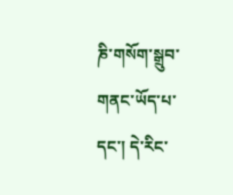ཎི་གསོག་སྒྲུབ་གནང་ཡོད་པ་དང་། དེ་རིང་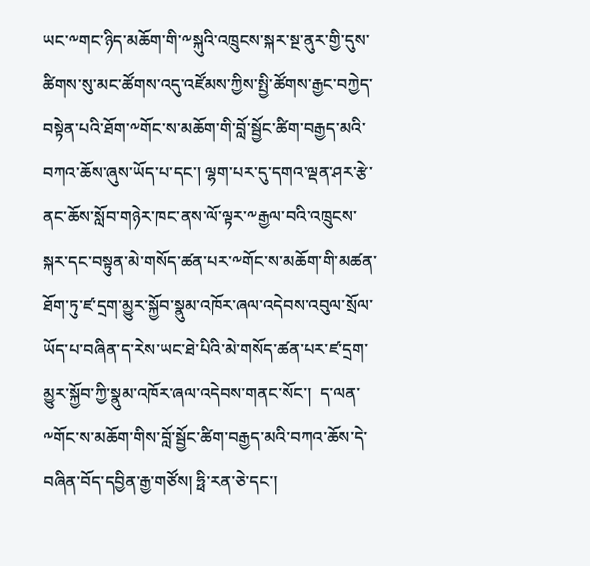ཡང་༸གང་ཉིད་མཆོག་གི་༸སྐུའི་འཁྲུངས་སྐར་སྔ་ནུར་གྱི་དུས་ཚིགས་སུ་མང་ཚོགས་འདུ་འཛོམས་ཀྱིས་སྤྱི་ཚོགས་རྒྱང་བཀྱེད་བསྟེན་པའི་ཐོག་༸གོང་ས་མཆོག་གི་བློ་སྦྱོང་ཚིག་བརྒྱད་མའི་བཀའ་ཆོས་ཞུས་ཡོད་པ་དང་། ལྷག་པར་དུ་དགའ་ལྡན་ཤར་རྩེ་ནང་ཆོས་སློབ་གཉེར་ཁང་ནས་ལོ་ལྟར་༸རྒྱལ་བའི་འཁྲུངས་སྐར་དང་བསྟུན་མེ་གསོད་ཚན་པར་༸གོང་ས་མཆོག་གི་མཚན་ཐོག་ཏུ་ཛ་དྲག་མྱུར་སྐྱོབ་སྣུམ་འཁོར་ཞལ་འདེབས་འབུལ་སྲོལ་ཡོད་པ་བཞིན་ད་རེས་ཡང་ཐེ་པིའི་མེ་གསོད་ཚན་པར་ཛ་དྲག་མྱུར་སྐྱོབ་ཀྱི་སྣུམ་འཁོར་ཞལ་འདེབས་གནང་སོང་།  ད་ལན་༸གོང་ས་མཆོག་གིས་བློ་སྦྱོང་ཚིག་བརྒྱད་མའི་བཀའ་ཆོས་དེ་བཞིན་བོད་དབྱིན་རྒྱ་གཙོས། ཧྥི་རན་ཅེ་དང་།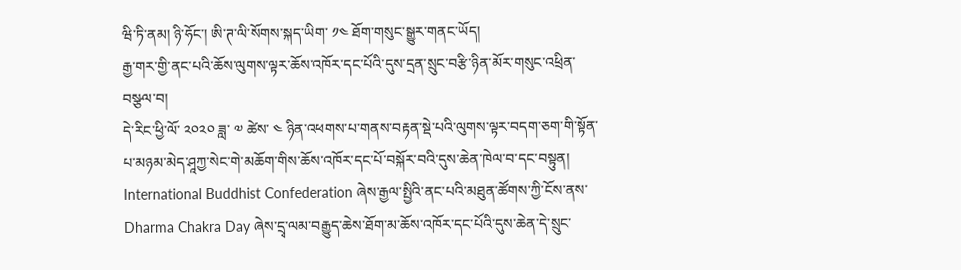ཝི་ཏི་ནམ། ཉི་ཧོང་། ཨི་ཊ་ལི་སོགས་སྐད་ཡིག་ ༡༤ ཐོག་གསུང་སྒྱུར་གནང་ཡོད།
རྒྱ་གར་གྱི་ནང་པའི་ཆོས་ལུགས་ལྟར་ཆོས་འཁོར་དང་པོའི་དུས་དྲན་སྲུང་བརྩི་ཉིན་མོར་གསུང་འཕྲིན་བསྩལ་བ།
དེ་རིང་ཕྱི་ལོ་ ༢༠༢༠ ཟླ་ ༧ ཚེས་ ༤ ཉིན་འཕགས་པ་གནས་བརྟན་སྡེ་པའི་ལུགས་ལྟར་བདག་ཅག་གི་སྟོན་པ་མཉམ་མེད་ཤཱཀྱ་སེང་གེ་མཆོག་གིས་ཆོས་འཁོར་དང་པོ་བསྐོར་བའི་དུས་ཆེན་ཁེལ་བ་དང་བསྟུན། International Buddhist Confederation ཞེས་རྒྱལ་སྤྱིའི་ནང་པའི་མཐུན་ཚོགས་ཀྱི་ངོས་ནས་ Dharma Chakra Day ཞེས་དྲྭ་ལམ་བརྒྱུད་ཆེས་ཐོག་མ་ཆོས་འཁོར་དང་པོའི་དུས་ཆེན་དེ་སྲུང་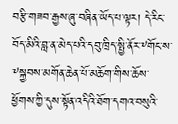བརྩི་གཟབ་རྒྱས་ཞུ་བཞིན་ཡོད་པ་ལྟར། དེ་རིང་བོད་མིའི་བླ་ན་མེད་པའི་དབུ་ཁྲིད་སྤྱི་ནོར་༸གོང་ས་༸སྐྱབས་མགོན་ཆེན་པོ་མཆོག་གིས་ཆོས་ཕྱོགས་ཀྱི་དུས་སྟོན་འདིའི་ཐོག་དགའ་བསུའི་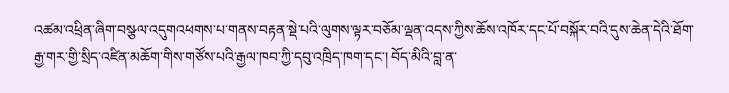འཚམ་འཕྲིན་ཞིག་བསྩལ་འདུགའཕགས་པ་གནས་བརྟན་སྡེ་པའི་ལུགས་ལྟར་བཅོམ་ལྡན་འདས་ཀྱིས་ཆོས་འཁོར་དང་པོ་བསྐོར་བའི་དུས་ཆེན་དེའི་ཐོག་རྒྱ་གར་གྱི་སྲིད་འཛིན་མཆོག་གིས་གཙོས་པའི་རྒྱལ་ཁབ་ཀྱི་དབུ་འཁྲིད་ཁག་དང་། བོད་མིའི་བླ་ན་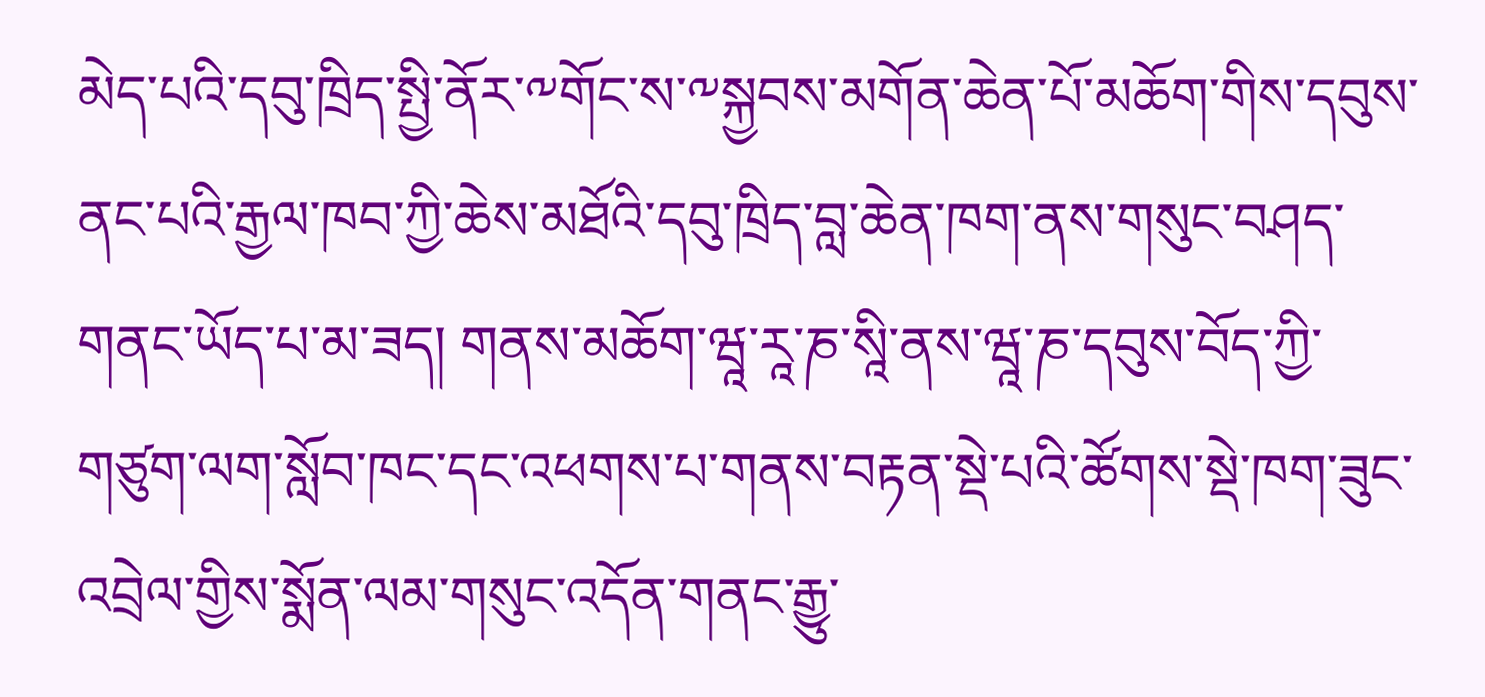མེད་པའི་དབུ་ཁྲིད་སྤྱི་ནོར་༸གོང་ས་༸སྐྱབས་མགོན་ཆེན་པོ་མཆོག་གིས་དབུས་ནང་པའི་རྒྱལ་ཁབ་ཀྱི་ཆེས་མཐོའི་དབུ་ཁྲིད་བླ་ཆེན་ཁག་ནས་གསུང་བཤད་གནང་ཡོད་པ་མ་ཟད། གནས་མཆོག་ཝཱ་རཱ་ཎ་སཱི་ནས་ཝཱ་ཎ་དབུས་བོད་ཀྱི་གཙུག་ལག་སློབ་ཁང་དང་འཕགས་པ་གནས་བརྟན་སྡེ་པའི་ཚོགས་སྡེ་ཁག་ཟུང་འབྲེལ་གྱིས་སྨོན་ལམ་གསུང་འདོན་གནང་རྒྱུ་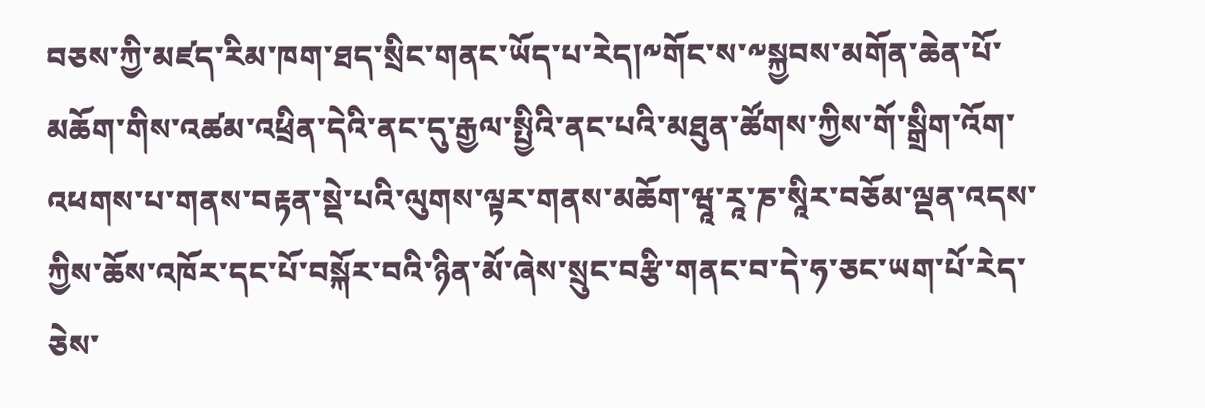བཅས་ཀྱི་མཛད་རིམ་ཁག་ཐད་སྲིང་གནང་ཡོད་པ་རེད།༸གོང་ས་༸སྐྱབས་མགོན་ཆེན་པོ་མཆོག་གིས་འཚམ་འཕྲིན་དེའི་ནང་དུ་རྒྱལ་སྤྱིའི་ནང་པའི་མཐུན་ཚོགས་ཀྱིས་གོ་སྒྲིག་འོག་འཕགས་པ་གནས་བརྟན་སྡེ་པའི་ལུགས་ལྟར་གནས་མཆོག་ཝཱ་རཱ་ཎ་སཱིར་བཅོམ་ལྡན་འདས་ཀྱིས་ཆོས་འཁོར་དང་པོ་བསྐོར་བའི་ཉིན་མོ་ཞེས་སྲུང་བརྩི་གནང་བ་དེ་ཧ་ཅང་ཡག་པོ་རེད་ཅེས་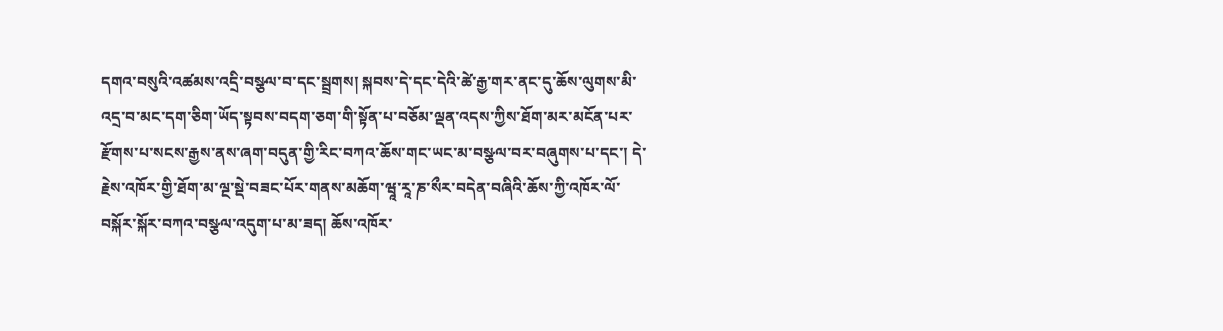དགའ་བསུའི་འཚམས་འདྲི་བསྩལ་བ་དང་སྦྲགས། སྐབས་དེ་དང་དེའི་ཚེ་རྒྱ་གར་ནང་དུ་ཆོས་ལུགས་མི་འདྲ་བ་མང་དག་ཅིག་ཡོད་སྟབས་བདག་ཅག་གི་སྟོན་པ་བཅོམ་ལྡན་འདས་ཀྱིས་ཐོག་མར་མངོན་པར་རྫོགས་པ་སངས་རྒྱས་ནས་ཞག་བདུན་གྱི་རིང་བཀའ་ཆོས་གང་ཡང་མ་བསྩལ་བར་བཞུགས་པ་དང་། དེ་རྗེས་འཁོར་གྱི་ཐོག་མ་ལྔ་སྡེ་བཟང་པོར་གནས་མཆོག་ཝཱ་རཱ་ཎ་སྀར་བདེན་བཞིའི་ཆོས་ཀྱི་འཁོར་ལོ་བསྐོར་སྐོར་བཀའ་བསྩལ་འདུག་པ་མ་ཟད། ཆོས་འཁོར་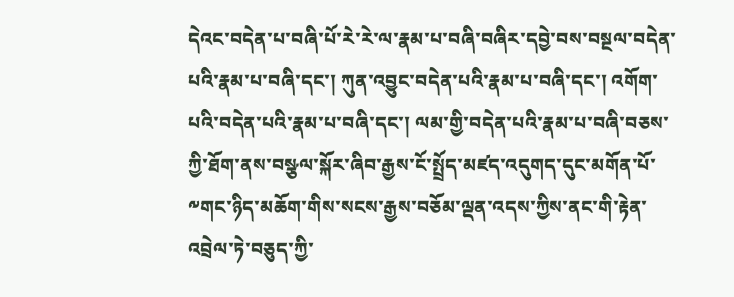དེའང་བདེན་པ་བཞི་པོ་རེ་རེ་ལ་རྣམ་པ་བཞི་བཞིར་དབྱེ་བས་བསྔལ་བདེན་པའི་རྣམ་པ་བཞི་དང་། ཀུན་འབྱུང་བདེན་པའི་རྣམ་པ་བཞི་དང་། འགོག་པའི་བདེན་པའི་རྣམ་པ་བཞི་དང་། ལམ་གྱི་བདེན་པའི་རྣམ་པ་བཞི་བཅས་ཀྱི་ཐོག་ནས་བསྩལ་སྐོར་ཞིབ་རྒྱས་ངོ་སྤྲོད་མཛད་འདུགད་དུང་མགོན་པོ་༸གང་ཉིད་མཆོག་གིས་སངས་རྒྱས་བཅོམ་ལྡན་འདས་ཀྱིས་ནང་གི་རྟེན་འབྲེལ་ཏེ་བཅུད་ཀྱི་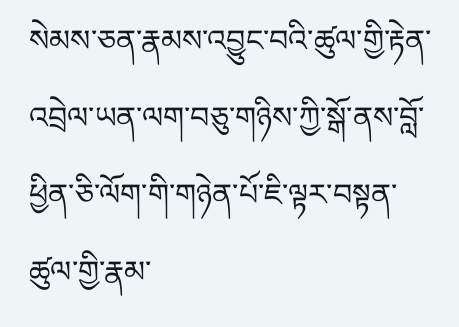སེམས་ཅན་རྣམས་འབྱུང་བའི་ཚུལ་གྱི་རྟེན་འབྲེལ་ཡན་ལག་བཅུ་གཉིས་ཀྱི་སྒོ་ནས་བློ་ཕྱིན་ཅི་ལོག་གི་གཉེན་པོ་ཇི་ལྟར་བསྟན་ཚུལ་གྱི་རྣམ་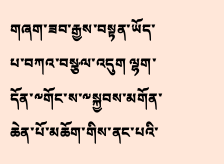གཞག་ཟབ་རྒྱས་བསྟན་ཡོད་པ་བཀའ་བསྩལ་འདུག ལྷག་དོན་༸གོང་ས་༸སྐྱབས་མགོན་ཆེན་པོ་མཆོག་གིས་ནང་པའི་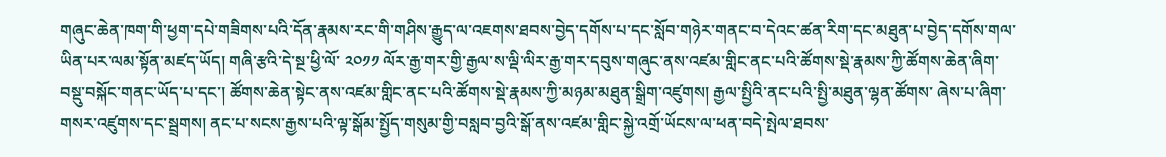གཞུང་ཆེན་ཁག་གི་ཕྱག་དཔེ་གཟིགས་པའི་དོན་རྣམས་རང་གི་གཤིས་རྒྱུད་ལ་འཇགས་ཐབས་བྱེད་དགོས་པ་དང་སློབ་གཉེར་གནང་བ་དེའང་ཚན་རིག་དང་མཐུན་པ་བྱེད་དགོས་གལ་ཡིན་པར་ལམ་སྟོན་མཛད་ཡོད། གཞི་རྩའི་དེ་སྔ་ཕྱི་ལོ་ ༢༠༡༡ ལོར་རྒྱ་གར་གྱི་རྒྱལ་ས་ལྡི་ལིར་རྒྱ་གར་དབུས་གཞུང་ནས་འཛམ་གླིང་ནང་པའི་ཚོགས་སྡེ་རྣམས་ཀྱི་ཚོགས་ཆེན་ཞིག་བསྡུ་བསྐོང་གནང་ཡོད་པ་དང་། ཚོགས་ཆེན་སྟེང་ནས་འཛམ་གླིང་ནང་པའི་ཚོགས་སྡེ་རྣམས་ཀྱི་མཉམ་མཐུན་སྒྲིག་འཛུགས། རྒྱལ་སྤྱིའི་ནང་པའི་སྤྱི་མཐུན་ལྷན་ཚོགས་ ཞེས་པ་ཞིག་གསར་འཛུགས་དང་སྦྲགས། ནང་པ་སངས་རྒྱས་པའི་ལྟ་སྒོམ་སྤྱོད་གསུམ་གྱི་བསླབ་བྱའི་སྒོ་ནས་འཛམ་གླིང་སྐྱེ་འགྲོ་ཡོངས་ལ་ཕན་བདེ་སྤེལ་ཐབས་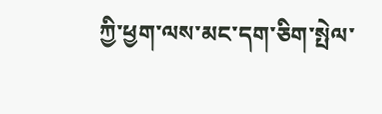ཀྱི་ཕྱག་ལས་མང་དག་ཅིག་སྤེལ་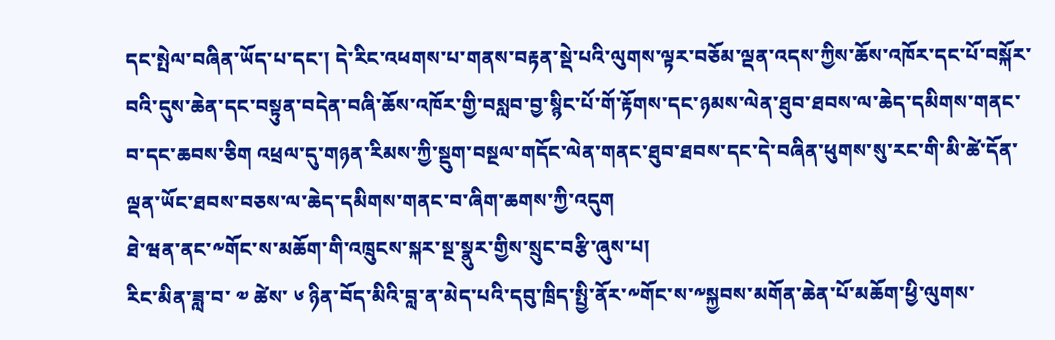དང་སྤེལ་བཞིན་ཡོད་པ་དང་། དེ་རིང་འཕགས་པ་གནས་བརྟན་སྡེ་པའི་ལུགས་ལྟར་བཅོམ་ལྡན་འདས་ཀྱིས་ཆོས་འཁོར་དང་པོ་བསྐོར་བའི་དུས་ཆེན་དང་བསྟུན་བདེན་བཞི་ཆོས་འཁོར་གྱི་བསླབ་བྱ་སྙིང་པོ་གོ་རྟོགས་དང་ཉམས་ལེན་ཐུབ་ཐབས་ལ་ཆེད་དམིགས་གནང་བ་དང་ཆབས་ཅིག འཕྲལ་དུ་གཉན་རིམས་ཀྱི་སྡུག་བསྔལ་གདོང་ལེན་གནང་ཐུབ་ཐབས་དང་དེ་བཞིན་ཕུགས་སུ་རང་གི་མི་ཚེ་དོན་ལྡན་ཡོང་ཐབས་བཅས་ལ་ཆེད་དམིགས་གནང་བ་ཞིག་ཆགས་ཀྱི་འདུག
ཐེ་ཝན་ནང་༸གོང་ས་མཆོག་གི་འཁྲུངས་སྐར་སྔ་སྣུར་གྱིས་སྲུང་བརྩི་ཞུས་པ།
རིང་མིན་ཟླ་བ་ ༧ ཚེས་ ༦ ཉིན་བོད་མིའི་བླ་ན་མེད་པའི་དབུ་ཁྲིད་སྤྱི་ནོར་༸གོང་ས་༸སྐྱབས་མགོན་ཆེན་པོ་མཆོག་ཕྱི་ལུགས་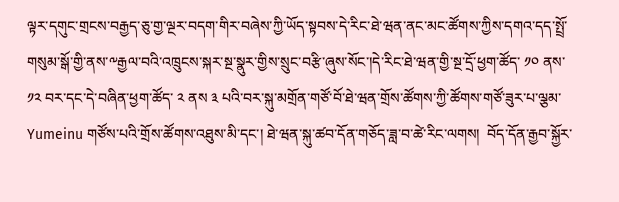ལྟར་དགུང་གྲངས་བརྒྱད་ཅུ་གྱ་ལྔར་བདག་གིར་བཞེས་ཀྱི་ཡོད་སྟབས་དེ་རིང་ཐེ་ཝན་ནང་མང་ཚོགས་ཀྱིས་དགའ་དད་སྤྲོ་གསུམ་སྒོ་གྱི་ནས་༸རྒྱལ་བའི་འཁྲུངས་སྐར་སྔ་སྣུར་གྱིས་སྲུང་བརྩི་ཞུས་སོང་།དེ་རིང་ཐེ་ཝན་གྱི་སྔ་དྲོ་ཕྱག་ཚོད་ ༡༠ ནས་ ༡༢ བར་དང་དེ་བཞིན་ཕྱག་ཚོད་ ༢ ནས ༣ པའི་བར་སྐུ་མགྲོན་གཙོ་བོ་ཐེ་ཝན་གྲོས་ཚོགས་ཀྱི་ཚོགས་གཙོ་ཟུར་པ་ལྕམ་ Yumeinu གཙོས་པའི་གྲོས་ཚོགས་འཐུས་མི་དང་། ཐེ་ཝན་སྐུ་ཚབ་དོན་གཅོད་ཟླ་བ་ཚེ་རིང་ལགས།  བོད་དོན་རྒྱབ་སྐྱོར་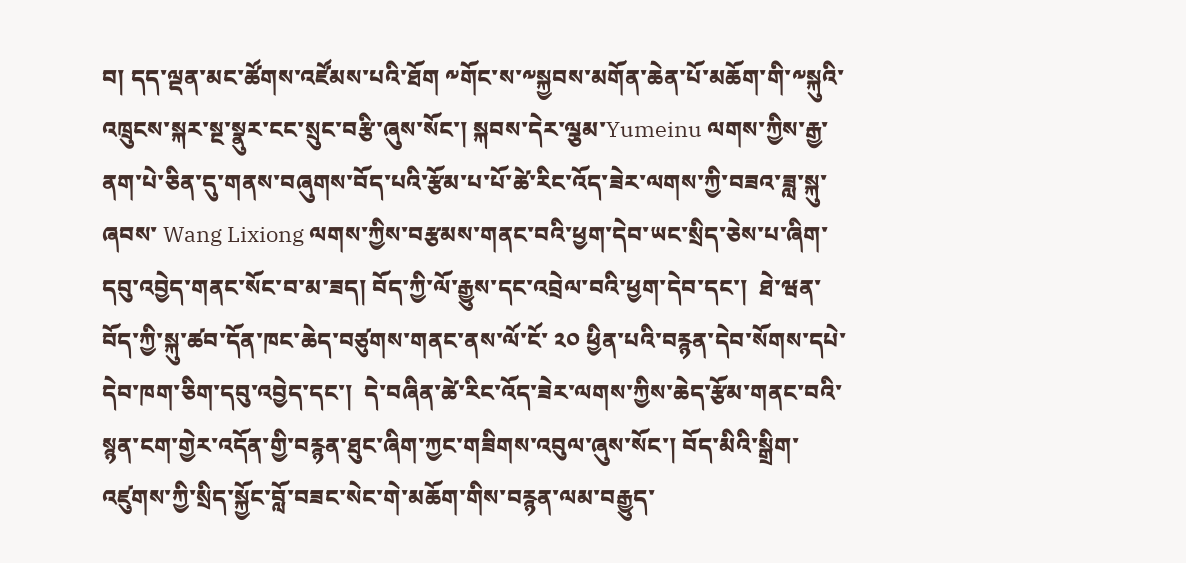བ། དད་ལྡན་མང་ཚོགས་འཛོམས་པའི་ཐོག ༸གོང་ས་༸སྐྱབས་མགོན་ཆེན་པོ་མཆོག་གི་༸སྐུའི་འཁྲུངས་སྐར་སྔ་སྣུར་ངང་སྲུང་བརྩི་ཞུས་སོང་། སྐབས་དེར་ལྕམ་Yumeinu ལགས་ཀྱིས་རྒྱ་ནག་པེ་ཅིན་དུ་གནས་བཞུགས་བོད་པའི་རྩོམ་པ་པོ་ཚེ་རིང་འོད་ཟེར་ལགས་ཀྱི་བཟའ་ཟླ་སྐུ་ཞབས་ Wang Lixiong ལགས་ཀྱིས་བརྩམས་གནང་བའི་ཕྱག་དེབ་ཡང་སྲིད་ཅེས་པ་ཞིག་དབུ་འབྱེད་གནང་སོང་བ་མ་ཟད། བོད་ཀྱི་ལོ་རྒྱུས་དང་འབྲེལ་བའི་ཕྱག་དེབ་དང་།  ཐེ་ཝན་བོད་ཀྱི་སྐུ་ཚབ་དོན་ཁང་ཆེད་བཙུགས་གནང་ནས་ལོ་ངོ་ ༢༠ ཕྱིན་པའི་བརྙན་དེབ་སོགས་དཔེ་དེབ་ཁག་ཅིག་དབུ་འབྱེད་དང་།  དེ་བཞིན་ཚེ་རིང་འོད་ཟེར་ལགས་ཀྱིས་ཆེད་རྩོམ་གནང་བའི་སྙན་ངག་གྱེར་འདོན་གྱི་བརྙན་ཐུང་ཞིག་ཀྱང་གཟིགས་འབུལ་ཞུས་སོང་། བོད་མིའི་སྒྲིག་འཛུགས་ཀྱི་སྲིད་སྐྱོང་བློ་བཟང་སེང་གེ་མཆོག་གིས་བརྙན་ལམ་བརྒྱུད་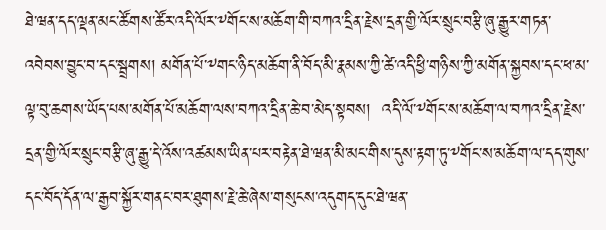ཐེ་ཝན་དད་ལྡན་མང་ཚོགས་ཚོར་འདི་ལོར་༸གོང་ས་མཆོག་གི་བཀའ་དྲིན་རྗེས་དྲན་གྱི་ལོར་སྲུང་བརྩི་ཞུ་རྒྱུར་གཏན་འབེབས་བྱུང་བ་དང་སྦྲགས། མགོན་པོ་༸གང་ཉིད་མཆོག་ནི་བོད་མི་རྣམས་ཀྱི་ཚེ་འདི་ཕྱི་གཉིས་ཀྱི་མགོན་སྐྱབས་དང་ཕ་མ་ལྟ་བུ་ཆགས་ཡོད་པས་མགོན་པོ་མཆོག་ལས་བཀའ་དྲིན་ཆེ་བ་མེད་སྟབས།  འདི་ལོ་༸གོང་ས་མཆོག་ལ་བཀའ་དྲིན་རྗེས་དྲན་གྱི་ལོར་སྲུང་བརྩི་ཞུ་རྒྱུ་དེ་འོས་འཚམས་ཡིན་པར་བརྟེན་ཐེ་ཝན་མི་མང་གིས་དུས་རྟག་ཏུ་༸གོང་ས་མཆོག་ལ་དད་གུས་དང་བོད་དོན་ལ་རྒྱབ་སྐྱོར་གནང་བར་ཐུགས་རྗེ་ཆེ་ཞེས་གསུངས་འདུགད་དུང་ཐེ་ཝན་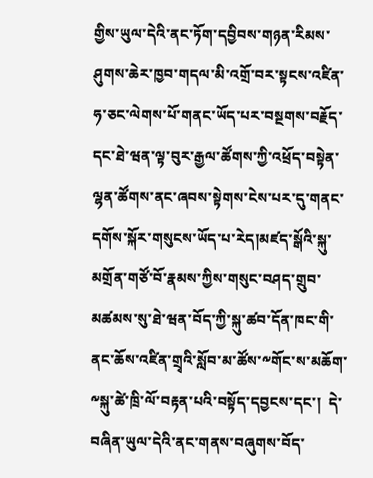གྱིས་ཡུལ་དེའི་ནང་ཏོག་དབྱིབས་གཉན་རིམས་ཤུགས་ཆེར་ཁྱབ་གདལ་མི་འགྲོ་བར་སྟངས་འཛིན་ཧ་ཅང་ལེགས་པོ་གནང་ཡོད་པར་བསྔགས་བརྗོད་དང་ཐེ་ཝན་ལྟ་བུར་རྒྱལ་ཚོགས་ཀྱི་འཕྲོད་བསྟེན་ལྷན་ཚོགས་ནང་ཞབས་སྟེགས་ངེས་པར་དུ་གནང་དགོས་སྐོར་གསུངས་ཡོད་པ་རེད།མཛད་སྒོའི་སྐུ་མགྲོན་གཙོ་བོ་རྣམས་ཀྱིས་གསུང་བཤད་གྲུབ་མཚམས་སུ་ཐེ་ཝན་བོད་ཀྱི་སྐུ་ཚབ་དོན་ཁང་གི་ནང་ཆོས་འཛིན་གྲྭའི་སློབ་མ་ཚོས་༸གོང་ས་མཆོག་༸སྐུ་ཚེ་ཁྲི་ལོ་བརྟན་པའི་བསྟོད་དབྱངས་དང་།  དེ་བཞིན་ཡུལ་དེའི་ནང་གནས་བཞུགས་བོད་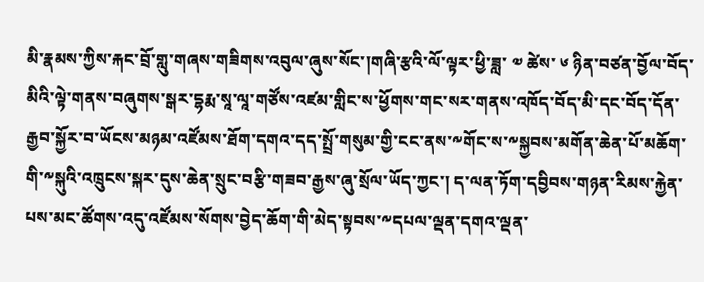མི་རྣམས་ཀྱིས་རྐང་བྲོ་གླུ་གཞས་གཟིགས་འབུལ་ཞུས་སོང་།གཞི་རྩའི་ལོ་ལྟར་ཕྱི་ཟླ་ ༧ ཚེས་ ༦ ཉིན་བཙན་བྱོལ་བོད་མིའི་ལྟེ་གནས་བཞུགས་སྒར་དྷརྨ་སཱ་ལཱ་གཙོས་འཛམ་གླིང་ས་ཕྱོགས་གང་སར་གནས་འཁོད་བོད་མི་དང་བོད་དོན་རྒྱབ་སྐྱོར་བ་ཡོངས་མཉམ་འཛོམས་ཐོག་དགའ་དད་སྤྲོ་གསུམ་གྱི་ངང་ནས་༸གོང་ས་༸སྐྱབས་མགོན་ཆེན་པོ་མཆོག་གི་༸སྐུའི་འཁྲུངས་སྐར་དུས་ཆེན་སྲུང་བརྩི་གཟབ་རྒྱས་ཞུ་སྲོལ་ཡོད་ཀྱང་། ད་ལན་ཏོག་དབྱིབས་གཉན་རིམས་རྐྱེན་པས་མང་ཚོགས་འདུ་འཛོམས་སོགས་བྱེད་ཆོག་གི་མེད་སྟབས་༸དཔལ་ལྡན་དགའ་ལྡན་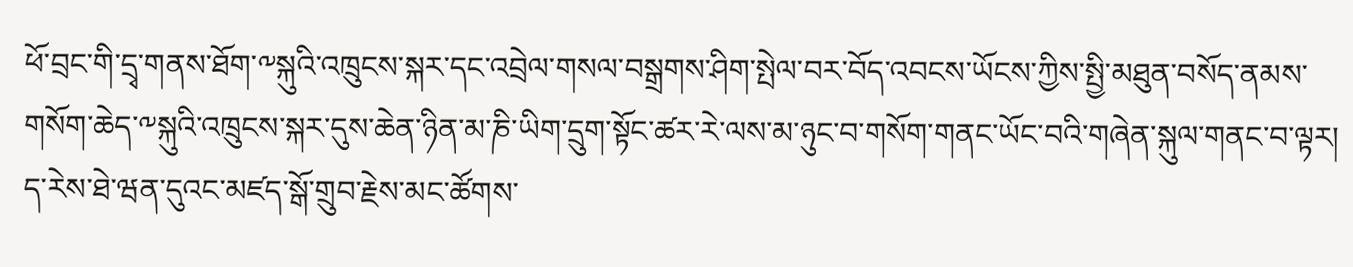ཕོ་བྲང་གི་དྲྭ་གནས་ཐོག་༸སྐུའི་འཁྲུངས་སྐར་དང་འབྲེལ་གསལ་བསྒྲགས་ཤིག་སྤེལ་བར་བོད་འབངས་ཡོངས་ཀྱིས་སྤྱི་མཐུན་བསོད་ནམས་གསོག་ཆེད་༸སྐུའི་འཁྲུངས་སྐར་དུས་ཆེན་ཉིན་མ་ཎི་ཡིག་དྲུག་སྟོང་ཚར་རེ་ལས་མ་ཉུང་བ་གསོག་གནང་ཡོང་བའི་གཞེན་སྐུལ་གནང་བ་ལྟར། ད་རེས་ཐེ་ཝན་དུའང་མཛད་སྒོ་གྲུབ་རྗེས་མང་ཚོགས་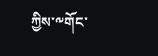ཀྱིས་༸གོང་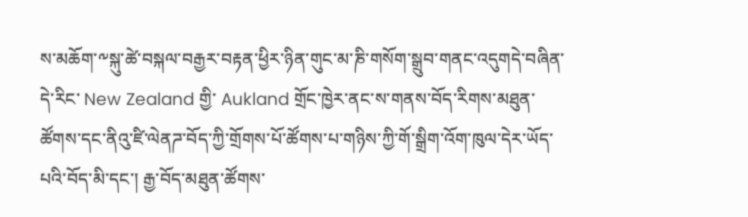ས་མཆོག་༸སྐུ་ཚེ་བསྐལ་བརྒྱར་བརྟན་ཕྱིར་ཉིན་གུང་མ་ཎི་གསོག་སྒྲུབ་གནང་འདུགདེ་བཞིན་དེ་རིང་ New Zealand གྱི་ Aukland གྲོང་ཁྱེར་ནང་ས་གནས་བོད་རིགས་མཐུན་ཚོགས་དང་ནིའུ་ཛི་ལེནཌ་བོད་ཀྱི་གྲོགས་པོ་ཚོགས་པ་གཉིས་ཀྱི་གོ་སྒྲིག་འོག་ཁུལ་དེར་ཡོད་པའི་བོད་མི་དང་། རྒྱ་བོད་མཐུན་ཚོགས་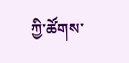ཀྱི་ཚོགས་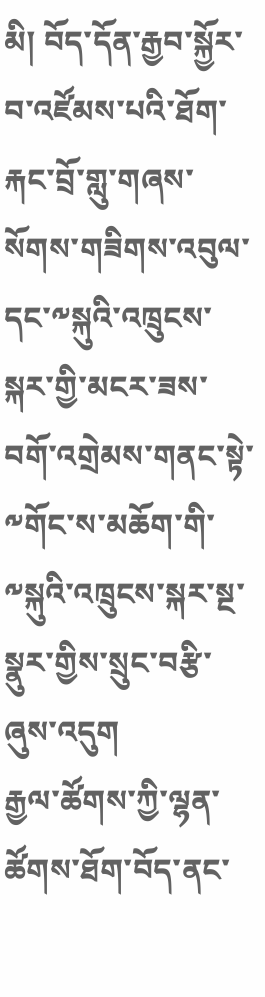མི། བོད་དོན་རྒྱབ་སྐྱོར་བ་འཛོམས་པའི་ཐོག་རྐང་བྲོ་གླུ་གཞས་སོགས་གཟིགས་འབུལ་དང་༸སྐུའི་འཁྲུངས་སྐར་གྱི་མངར་ཟས་བགོ་འགྲེམས་གནང་སྟེ་༸གོང་ས་མཆོག་གི་༸སྐུའི་འཁྲུངས་སྐར་སྔ་སྣུར་གྱིས་སྲུང་བརྩི་ཞུས་འདུག
རྒྱལ་ཚོགས་ཀྱི་ལྷན་ཚོགས་ཐོག་བོད་ནང་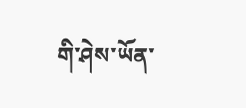གི་ཤེས་ཡོན་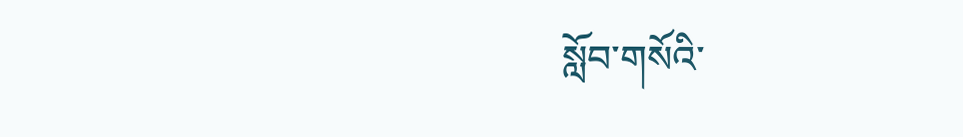སློབ་གསོའི་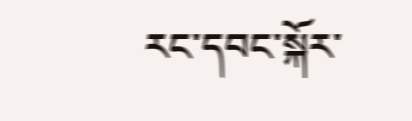རང་དབང་སྐོར་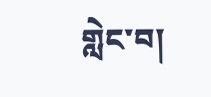གླེང་བ།